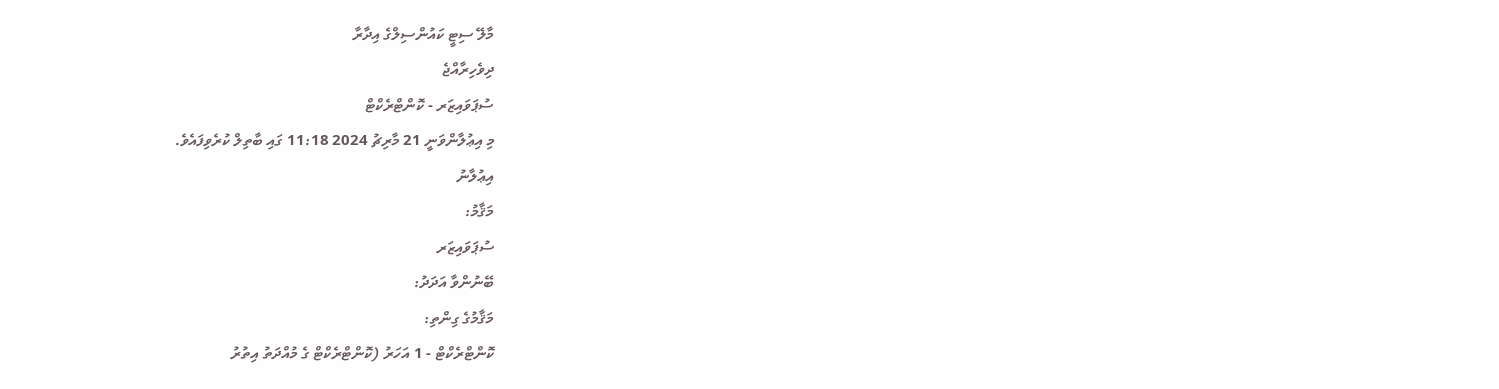މާލޭ ސިޓީ ކައުންސިލްގެ އިދާރާ
ދިވެހިރާއްޖެ
ސުޕަވައިޒަރ - ކޮންޓްރެކްޓް
މި އިޢުލާންވަނީ 21 މާރިޗު 2024 11:18 ގައި ބާތިލް ކުރެވިފައެވެ.
އިޢުލާނު
މަޤާމު:
ސުޕަވައިޒަރ
ބޭނުންވާ އަދަދު:
މަޤާމުގެ ގިންތި:
ކޮންޓްރެކްޓް - 1 އަހަރު (ކޮންޓްރެކްޓް ގެ މުއްދަތު އިތުރު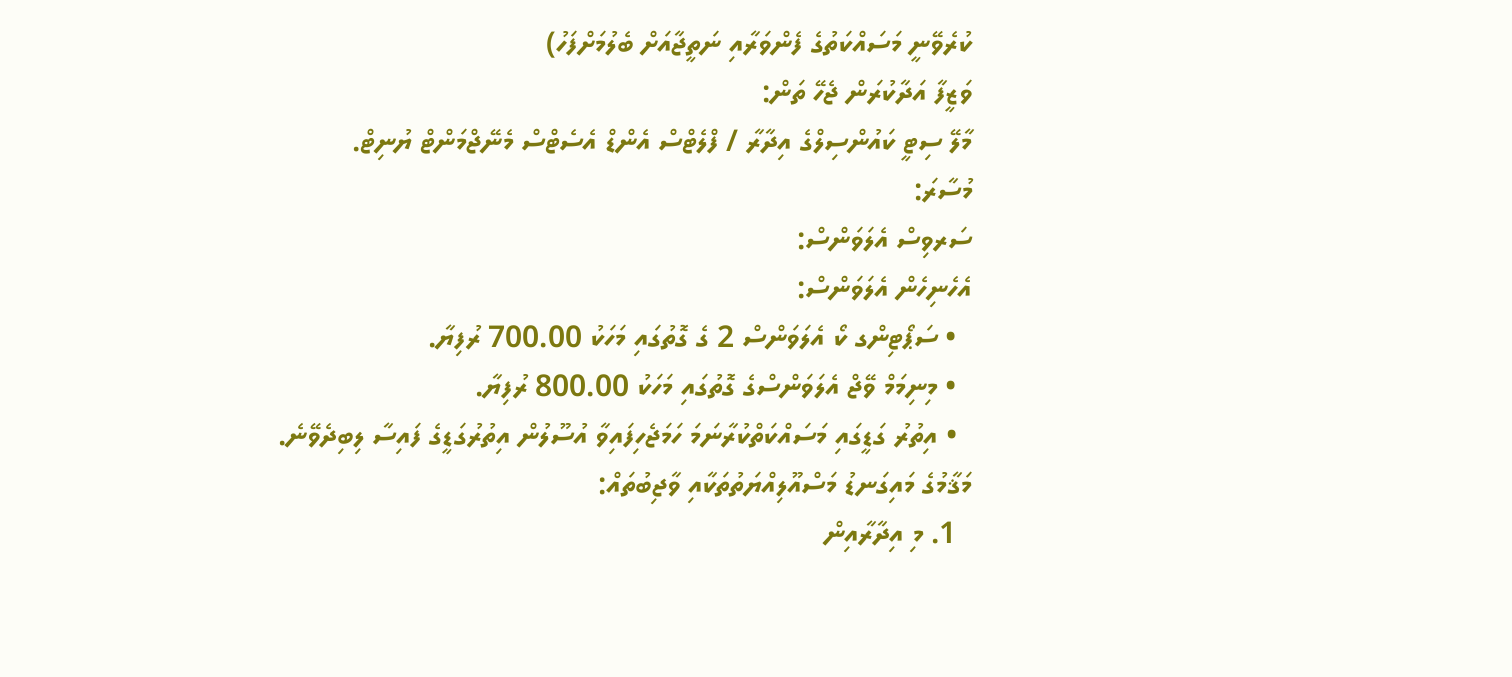ކުރެވޭނީ މަސައްކަތުގެ ފެންވަރާއި ނަތީޖާއަށް ބެލުމަށްފަހު)
ވަޒީފާ އަދާކުރަން ޖެހޭ ތަން:
މާލޭ ސިޓީ ކައުންސިލްގެ އިދާރާ / ފްލެޓްސް އެންޑް އެސެޓްސް މެނޭޖްމަންޓް ޔުނިޓް.
މުސާރަ:
ސަރވިސް އެލަވަންސް:
އެހެނިހެން އެލަވަންސް:
  • ސަޕޯޓިންގ ކޯ އެލަވަންސް 2 ގެ ގޮތުގައި މަހަކު 700.00 ރުފިޔާ.
  • މިނިމަމް ވޭޖް އެލަވަންސްގެ ގޮތުގައި މަހަކު 800.00 ރުފިޔާ.
  • އިތުރު ގަޑީގައި މަސައްކަތްކުރާނަމަ ހަމަޖެހިފައިވާ އުސޫލުން އިތުރުގަޑީގެ ފައިސާ ލިބިދެވޭނެ.
މަޤާމުގެ މައިގަނޑު މަސްއޫލިއްޔަތުތަކާއި ވާޖިބުތައް:
  1. މި އިދާރާއިން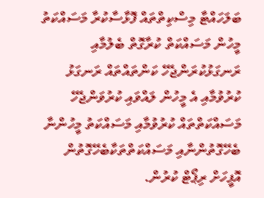ބަލަހައްޓާ މިސްކިތްތައް ފޮޅާސާކުރާ މަސައްކަތު މީހުން މަސައްކަތް ކުރާގޮތް ބެލުމާއި ރަނގަޅުކުރަންޖެހޭ ކަންތައްތައް ރަނގަޅު ކުރުވުމާއި އެ މީހުން ލައްވައި ކުރުވަންޖެހޭ މަސައްކަތްތައް ކުރުވުމާއި މަސައްކަތު މީހުންނާ ބެހޭގޮތުންނާއި މަސައްކަތްތަކާބެހޭގޮތުން އޮފީހަށް ރިޕޯޓް ކުރުން.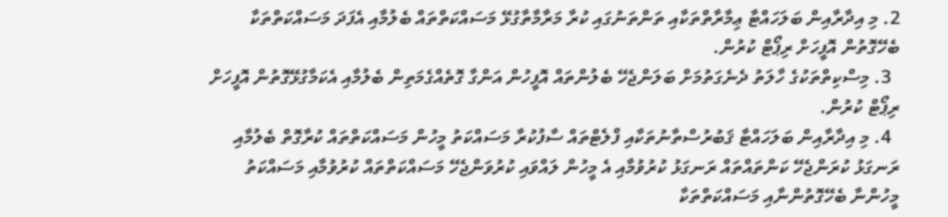2. މި އިދާރާއިން ބަލަހައްޓާ ޢިމާރާތްތަކާއި ތަންތަނުގައި ކުރާ މަރާމާތާގުޅޭ މަސައްކަތްތައް ބެލުމާއި އެފަދަ މަސައްކަތްތަކާ ބެހޭގޮތުން އޮފީހަށް ރިޕޯޓް ކުރުން.
  3. މިސްކިތްތަކުގެ ހާލަތު ދެނެގަތުމަށް ބަލަންޖެހޭ ބެލުންތައް އޮފީހުން އަންގާ ގޮތެއްގެމަތިން ބެލުމާއި އެކަމާގުޅޭގޮތުން އޮފީހަށް ރިޕޯޓް ކުރުން.
  4. މި އިދާރާއިން ބަލަހައްޓާ ޤަބުރުސްތާނުތަކާއި ފްލެޓްތައް ސާފުކުރާ މަސައްކަތު މީހުން މަސައްކަތްތައް ކުރާގޮތް ބެލުމާއި ރަނގަޅު ކުރަންޖެހޭ ކަންތައްތައް ރަނގަޅު ކުރުވުމާއި އެ މީހުން ލައްވައި ކުރުވަންޖެހޭ މަސައްކަތްތައް ކުރުވުމާއި މަސައްކަތު މީހުންނާ ބެހޭގޮތުންނާއި މަސައްކަތްތަކާ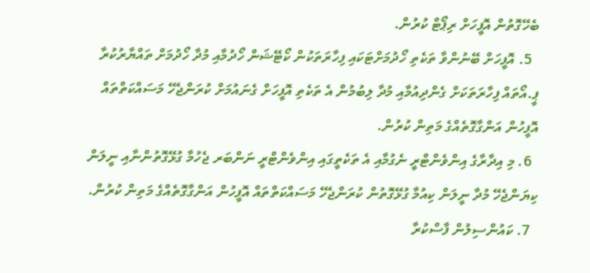ބެހޭގޮތުން އޮފީހަށް ރިޕޯޓް ކުރުން.
  5. އޮފީހަށް ބޭނުންވާ ތަކެތި ހޯދުމަށްޓަކައި ފިހާރަތަކުން ކޯޓޭޝަން ހޯދުމާއި މުދާ ހޯދުމަށް ތައްޔާރުކުރާ ޕީ.އޯތައް ފިހާރަތަކަށް ގެންދިއުމާއި މުދާ ލިބުމުން އެ ތަކެތި އޮފީހަށް ގެނައުމަށް ކުރަންޖެހޭ މަސައްކަތްތައް އޮފީހުން އަންގާގޮތެއްގެ މަތިން ކުރުން.
  6. މި އިދާރާގެ އިންވެންޓްރީ ނެގުމާއި އެ ތަކެތީގައި އިންވެންޓްރީ ނަންބަރ ޖެހުމާ ގުޅޭގޮތުންނާއި ނީލަން ކިޔަންޖެހޭ މުދާ ނީލަން ކިއުމާ ގުޅޭގޮތުން ކުރަންޖެހޭ މަސައްކަތްތައް އޮފީހުން އަންގާގޮތެއްގެ މަތިން ކުރުން.
  7. ކައުންސިލުން ފާސްކުރާ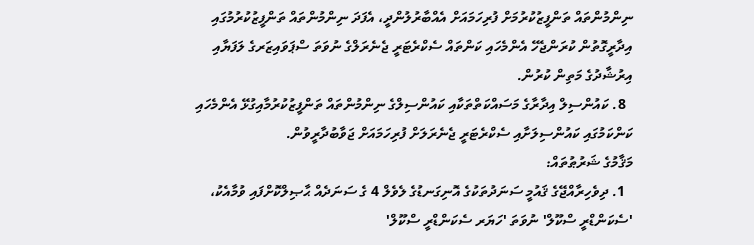ނިންމުންތައް ތަންފީޒުކުރުމަށް ފުރިހަމައަށް އެއްބާރުލުންދީ، އެފަދަ ނިންމުންތައް ތަންފީޒުކުރުމުގައި އިދާރީގޮތުން ކުރަންޖެހޭ އެންމެހައި ކަންތައް ސެކްރެޓަރީ ޖެނެރަލްގެ ނުވަތަ ސްޕަވައިޒަރގެ ލަފަޔާއި އިރުޝާދުގެ މަތިން ކުރުން.
  8. ކައުންސިލް އިދާރާގެ މަސައްކަތްތަކާއި ކައުންސިލްގެ ނިންމުންތައް ތަންފީޒުކުރުމާއިގުޅޭ އެންމެހައި ކަންކަމުގައި ކައުންސިލަށާއި ސެކްރެޓަރީ ޖެނެރަލަށް ފުރިހަމައަށް ޖަވާބުދާރީވުން.
މަޤާމުގެ ޝަރުޠުތައް:
  1. ދިވެހިރާއްޖޭގެ ޤައުމީ ސަނަދުތަކުގެ އޮނިގަނޑުގެ ލެވެލް 4 ގެ ސަނަދެއް ޙާޞިލްކޮށްފައި ވުމާއެކު، 'ސެކަންޑްރީ ސްކޫލް' ނުވަތަ 'ހަޔަރ ސެކަންޑްރީ ސްކޫލް'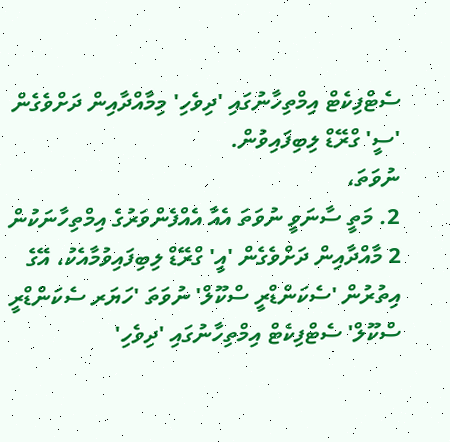ސެޓްފިކެޓް އިމްތިހާނުގައި 'ދިވެހި' މިމާއްދާއިން ދަށްވެގެން 'ސީ' ގްރޭޑް ލިބިފައިވުން.
ނުވަތަ،
2. މަތީ ސާނަވީ ނުވަތަ އެއާ އެއްފެންވަރުގެ އިމްތިހާނަކުން 2 މާއްދާއިން ދަށްވެގެން 'އީ' ގްރޭޑް ލިބިފައިވުމާއެކު، އޭގެ އިތުރުން 'ސެކަންޑްރީ ސްކޫލް' ނުވަތަ 'ހަޔަރ ސެކަންޑްރީ ސްކޫލް' ސެޓްފިކެޓް އިމްތިހާނުގައި 'ދިވެހި'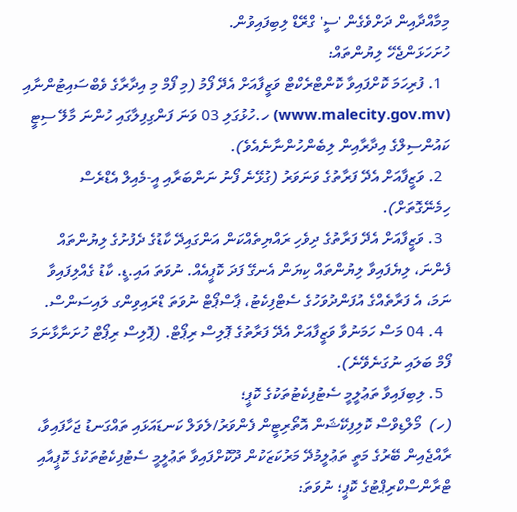މިމާއްދާއިން ދަށްވެގެން 'ސީ' ގްރޭޑް ލިބިފައިވުން.
ހުށަހަޅަންޖެހޭ ލިޔުންތައް:
  1. ފުރިހަމަ ކޮށްފައިވާ ކޮންޓްރެކްޓް ވަޒީފާއަށް އެދޭ ފޯމު (މި ފޯމް މި އިދާރާގެ ވެބްސައިޓުންނާއި (www.malecity.gov.mv) ހ.ހުޅުގަލި 03 ވަނަ ފަންގިފިލާގައި ހުންނަ މާލޭ ސިޓީ ކައުންސިލްގެ އިދާރާއިން ލިބެންހުންނާނެއެވެ).
  2. ވަޒީފާއަށް އެދޭ ފަރާތުގެ ވަނަވަރު (ގުޅޭނެ ފޯނު ނަންބަރާއި އީ-މެއިލް އެޑްރެސް ހިމެނޭގޮތަށް).
  3. ވަޒީފާއަށް އެދޭ ފަރާތުގެ ދިވެހި ރައްޔިތެއްކަން އަންގައިދޭ ކާޑުގެ ދެފުށުގެ ލިޔުންތައް ފެންނަ، ލިޔެފައިވާ ލިޔުންތައް ކިޔަން އެނގޭ ފަދަ ކޮޕީއެއް. ނުވަތަ އައި.ޑީ. ކާޑު ގެއްލިފައިވާ ނަމަ، އެ ފަރާތެއްގެ އުފަންދުވަހުގެ ސެޓްފިކެޓު، ޕާސްޕޯޓް ނުވަތަ ޑްރައިވިންގ ލައިސަންސް.
  4. 04 މަސް ހަމަނުވާ ވަޒީފާއަށް އެދޭ ފަރާތުގެ ޕޮލިސް ރިޕޯޓް. (ޕޮލިސް ރިޕޯޓް ހުށަނާޅާނަމަ ފޯމް ބަލައި ނުގަނެވޭނެ).
  5. ލިބިފައިވާ ތަޢުލީމީ ސެޓުފިކެޓުތަކުގެ ކޮޕީ؛
(ހ)  މޯލްޑިވްސް ކޮލިފިކޭޝަން އޮތޯރިޓީން ފެންވަރު/ލެވަލް ކަނޑައަޅައި ތައްގަނޑު ޖަހާފައިވާ، ރާއްޖެއިން ބޭރުގެ މަތީ ތަޢުލީމުދޭ މަރުކަޒަކުން ދޫކޮށްފައިވާ ތަޢުލީމީ ސެޓުފިކެޓުތަކުގެ ކޮޕީއާއި ޓްރާންސްކްރިޕްޓުގެ ކޮޕީ؛ ނުވަތަ: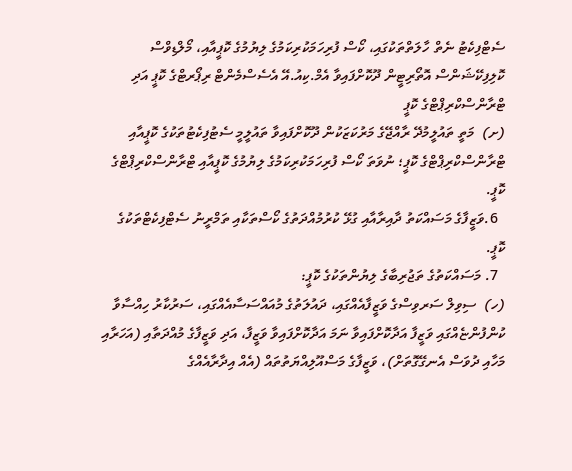ސެޓްފިކެޓު ނެތް ހާލަތްތަކުގައި، ކޯސް ފުރިހަމަކުރިކަމުގެ ލިޔުމުގެ ކޮޕީއާއި، މޯލްޑިވްސް ކޮލިފިކޭޝަންސް އޮތޯރިޓީން ދޫކޮށްފައިވާ އެމް.ކިއު.އޭ އެސެސްމެންޓް ރިޕޯރޓްގެ ކޮޕީ އަދި ޓްރާންސްކްރިޕްޓްގެ ކޮޕީ
(ށ)  މަތީ ތައުލީމުދޭ ރާއްޖޭގެ މަރުކަޒަކުން ދޫކޮށްފައިވާ ތައުލީމީ ސެޓުފިކެޓުތަކުގެ ކޮޕީއާއި ޓްރާންސްކްރިޕްޓްގެ ކޮޕީ؛ ނުވަތަ ކޯސް ފުރިހަމަކުރިކަމުގެ ލިޔުމުގެ ކޮޕީއާއި ޓްރާންސްކްރިޕްޓްގެ ކޮޕީ.
  6.ވަޒީފާގެ މަސައްކަތު ދާއިރާއާއި ގުޅޭ ކުރުމުއްދަތުގެ ކޯސްތަކާއި ތަމްރީނު ސެޓްފިކެޓްތަކުގެ ކޮޕީ.
  7. މަސައްކަތުގެ ތަޖުރިބާގެ ލިޔުންތަކުގެ ކޮޕީ:
(ހ)  ސިވިލް ސަރވިސްގެ ވަޒީފާއެއްގައި، ދައުލަތުގެ މުއައްސަސާއެއްގައި، ސަރުކާރު ހިއްސާވާ ކުންފުންޏެއްގައި ވަޒީފާ އަދާކޮށްފައިވާ ނަމަ އަދާކޮށްފައިވާ ވަޒީފާ، އަދި ވަޒީފާގެ މުއްދަތާއި (އަހަރާއި މަހާއި ދުވަސް އެނގޭގޮތަށް)، ވަޒީފާގެ މަސްއޫލިއްޔަތުތައް (އެއް އިދާރާއެއްގެ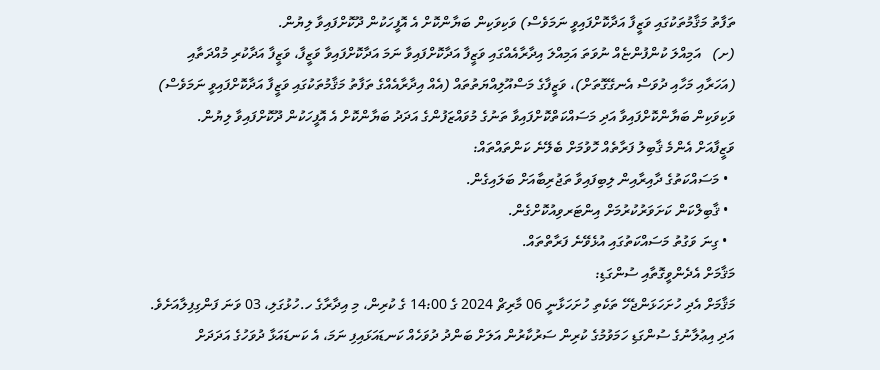ތަފާތު މަޤާމުތަކުގައި ވަޒީފާ އަދާކޮށްފައިވީ ނަމަވެސް) ވަކިވަކިން ބަޔާންކޮށް އެ އޮފީހަކުން ދޫކޮށްފައިވާ ލިޔުން.
(ށ)   އަމިއްލަ ކުންފުންޏެއް ނުވަތަ އަމިއްލަ އިދާރާއެއްގައި ވަޒީފާ އަދާކޮށްފައިވާ ނަމަ އަދާކޮށްފައިވާ ވަޒީފާ، ވަޒީފާ އަދާކުރި މުއްދަތާއި (އަހަރާއި މަހާއި ދުވަސް އެނގޭގޮތަށް)، ވަޒީފާގެ މަސްއޫލިއްޔަތުތައް (އެއް އިދާރާއެއްގެ ތަފާތު މަޤާމުތަކުގައި ވަޒީފާ އަދާކޮށްފައިވީ ނަމަވެސް) ވަކިވަކިން ބަޔާންކޮށްފައިވާ އަދި މަސައްކަތްކޮށްފައިވާ ތަނުގެ މުވައްޒަފުންގެ އަދަދު ބަޔާންކޮށް އެ އޮފީހަކުން ދޫކޮށްފައިވާ ލިޔުން.
ވަޒީފާއަށް އެންމެ ޤާބިލު ފަރާތެއް ހޮވުމަށް ބެލޭނެ ކަންތައްތައް:
  • މަސައްކަތުގެ ދާއިރާއިން ލިބިފައިވާ ތަޖުރިބާއަށް ބަލައިގެން.
  • ޤާބިލްކަން ކަށަވަރުކުރުމަށް އިންޓަރވިއުކޮށްގެން.
  • ގިނަ ވަގުތު މަސައްކަތުގައި އުޅެވޭނެ ފަރާތްތައް.
މަޤާމަށް އެދެންވީގޮތާއި ސުންގަޑި:
މަޤާމަށް އެދި ހުށަހަޅަންޖެހޭ ތަކެތި ހުށަހަޅާނީ 06 މާރިޗް 2024 ގެ 14:00 ގެ ކުރިން، މި އިދާރާގެ ހ.ހުޅުގަލި، 03 ވަނަ ފަންގިފިލާއަށެވެ.
އަދި އިޢުލާނުގެ ސުންގަޑި ހަމަވުމުގެ ކުރިން ސަރުކާރުން އަލަށް ބަންދު ދުވަހެއް ކަނޑައަޅައިފި ނަމަ، އެ ކަނޑައަޅާ ދުވަހުގެ އަދަދަށް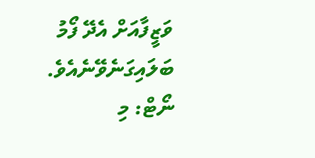ވަޒީފާއަށް އެދޭ ފޯމު ބަލައިގަނެވޭނެއެވެ.
ނޯޓް: މި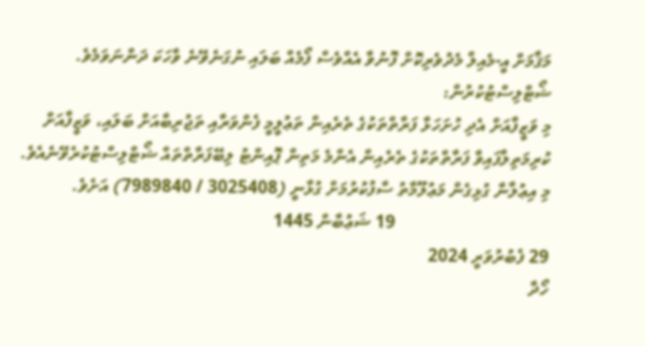މަޤާމަށް އީ-މެއިލް މެދުވެރިކޮށް ފޮނުވާ އެއްވެސް ފޯމެއް ބަލައި ނުގަނެވޭނެ ވާހަކަ ދަންނަވަމެވެ.
ޝޯޓްލިސްޓުކުރުން:
މި ވަޒީފާއަށް އެދި ހުށަހަޅާ ފަރާތްތަކުގެ ތެރެއިން ތަޢުލީމީ ފެންވަރާއި ތަޖުރިބާއަށް ބަލައި، ވަޒީފާއަށް ކުރިމަތިލާފައިވާ ފަރާތްތަކުގެ ތެރެއިން އެންމެ މަތިން ޕޮއިންޓު ލިބޭފަރާތްތައް ޝޯޓްލިސްޓުކުރެވޭނެއެވެ.
މި އިޢުލާނާ ގުޅިގެން މަޢުލޫމާތު ސާފުކުރުމަށް ގުޅާނީ (3025408 / 7989840) އަށެވެ.
                                   19 ޝަޢުބާން 1445
29 ފެބުރުވަރީ 2024
ހޯދާ